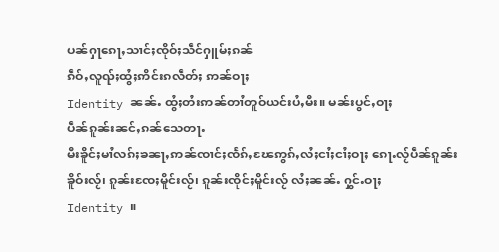ပၼ်ႁႃၵေႃႇသၢင်ႈၸိုဝ်ႈသဵင်ႁူမ်ႈၵၼ်
ၵဵဝ်ႇလူၺ်ႈထွႆႈဢိင်းၵလဵတ်ႈ ဢၼ်ဝႃႈ
Identity ၼၼ်ႉ ထွႆႈတႆးဢၼ်တၢႆတူဝ်ယင်းပႆႇမီး။ မၼ်းပွင်ႇဝႃႈ
ပဵၼ်ၵူၼ်းၼင်ႇၵၼ်သေတႃႉ
မီးၶိူင်ႈမၢႆလၵ်ႈၶၼႃႇဢၼ်ၸၢင်ႈၸႅၵ်ႇၽႄဢွၵ်ႇလႆႈငၢႆႈငၢႆႈဝႃႈ ၵေႃႉလႂ်ပဵၼ်ၵူၼ်း
ၶိူဝ်းလႂ်၊ ၵူၼ်းၸႄႈမိူင်းလႂ်၊ ၵူၼ်းၸိုင်ႈမိူင်းလႂ် လႆႈၼၼ်ႉ ႁွင်ႉဝႃႈ
Identity ။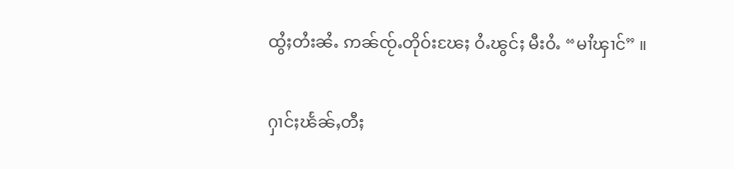ထွႆႈတႆးၼႆႉ ဢၼ်ၸႂ်ႉတိုဝ်းၽႄႈ ဝႆႉၽွင်ႈ မီးဝႆႉ “မၢႆၾၢင်” ။

ႁၢင်ႈၽႅၼ်ႇတီႈ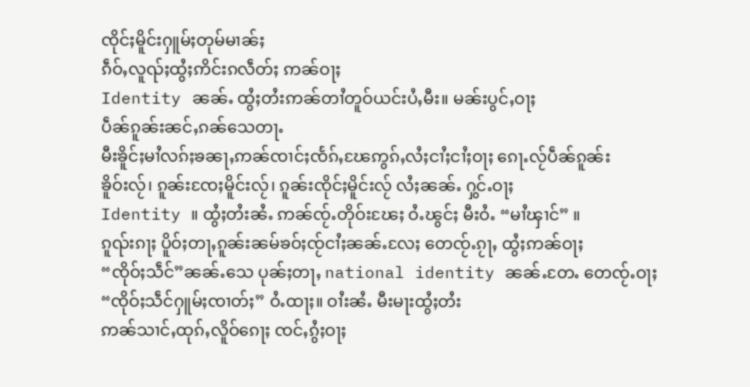ၸိုင်ႈမိူင်းႁူမ်ႈတုမ်မၢၼ်ႈ
ၵဵဝ်ႇလူၺ်ႈထွႆႈဢိင်းၵလဵတ်ႈ ဢၼ်ဝႃႈ
Identity ၼၼ်ႉ ထွႆႈတႆးဢၼ်တၢႆတူဝ်ယင်းပႆႇမီး။ မၼ်းပွင်ႇဝႃႈ
ပဵၼ်ၵူၼ်းၼင်ႇၵၼ်သေတႃႉ
မီးၶိူင်ႈမၢႆလၵ်ႈၶၼႃႇဢၼ်ၸၢင်ႈၸႅၵ်ႇၽႄဢွၵ်ႇလႆႈငၢႆႈငၢႆႈဝႃႈ ၵေႃႉလႂ်ပဵၼ်ၵူၼ်း
ၶိူဝ်းလႂ်၊ ၵူၼ်းၸႄႈမိူင်းလႂ်၊ ၵူၼ်းၸိုင်ႈမိူင်းလႂ် လႆႈၼၼ်ႉ ႁွင်ႉဝႃႈ
Identity ။ ထွႆႈတႆးၼႆႉ ဢၼ်ၸႂ်ႉတိုဝ်းၽႄႈ ဝႆႉၽွင်ႈ မီးဝႆႉ “မၢႆၾၢင်” ။
ၵူၺ်းၵႃႈ ပိူဝ်ႈတႃႇၵူၼ်းၼမ်ၶဝ်ႈၸႂ်ငၢႆႈၼၼ်ႉလႄႈ တေၸႂ်ႉၵႂႃႇ ထွႆႈဢၼ်ဝႃႈ
“ၸိုဝ်ႈသဵင်”ၼၼ်ႉသေ ပုၼ်ႈတႃႇ national identity ၼၼ်ႉတႄႉ တေၸႂ်ႉဝႃႈ
“ၸိုဝ်ႈသဵင်ႁူမ်ႈၸၢတ်ႈ” ဝႆႉထႃႈ။ ဝၢႆးၼႆႉ မီးမႃးထွႆႈတႆး
ဢၼ်သၢင်ႇထုၵ်ႇလိူဝ်ၵေႃႈ ၸင်ႇၵွႆႈဝႃႈ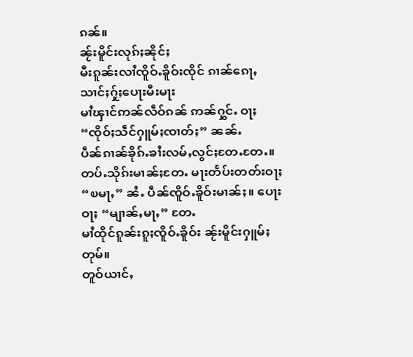ၵၼ်။
ၼႂ်းမိူင်းလုၵ်ႈၼိုင်ႈ
မီးၵူၼ်းလၢႆၸိူဝ်ႉၶိူဝ်းၸိုင် ၵၢၼ်ၵေႃႇသၢင်ႈႁႂ်ႈပေႃးမီးမႃး
မၢႆၾၢင်ဢၼ်လဵဝ်ၵၼ် ဢၼ်ႁွင်ႉ ဝႃႈ “ၸိုဝ်ႈသဵင်ႁူမ်ႈၸၢတ်ႈ” ၼၼ်ႉ
ပဵၼ်ၵၢၼ်ၶိုၵ်ႉၶၢႆးလမ်ႇလွင်ႈတႄႉတႄႉ။
တပ်ႉသိုၵ်းမၢၼ်ႈတႄႉ မႃးတႅပ်းတတ်းဝႃႈ
“ၿမႃႇ” ၼႆႉ ပဵၼ်ၸိူဝ်ႉၶိူဝ်းမၢၼ်ႈ။ ပေႃးဝႃႈ “မျၢၼ်ႇမႃႇ” တႄႉ
မၢႆထိုင်ၵူၼ်းၵူႈၸိူဝ်ႉၶိူဝ်း ၼႂ်းမိူင်းႁူမ်ႈတုမ်။
တူဝ်ယၢင်ႇ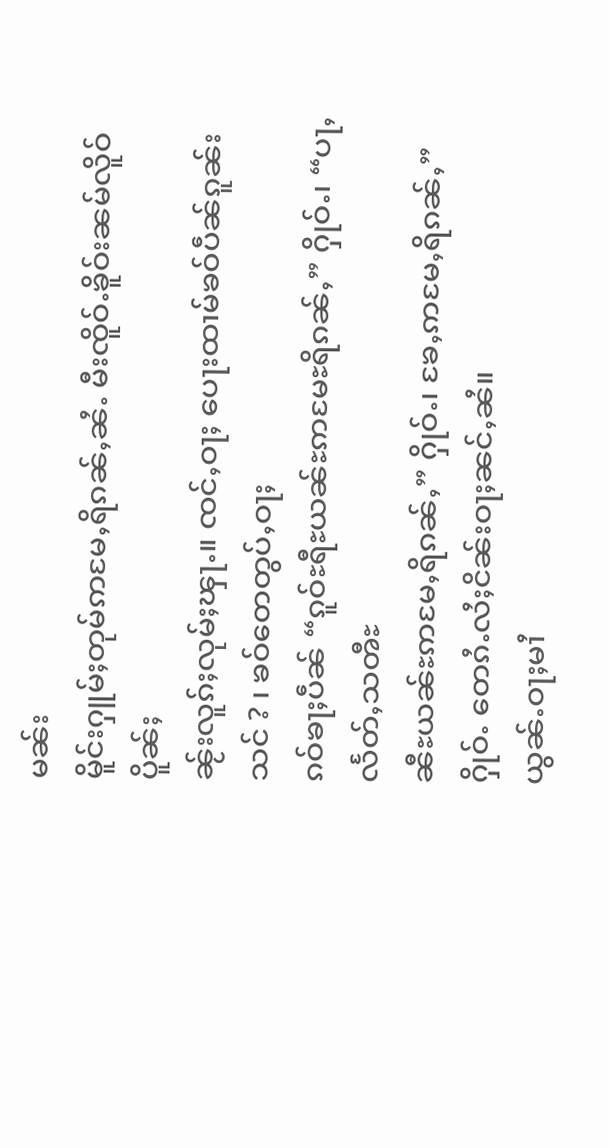မၼ်း
မိူင်းႁူမ်ႈတုမ်ဢမႄႇရိၵၼ်ႇၼႆႉ မီးၸိူဝ်ႉၶိူဝ်းၼမ်လိူဝ်ပိူၼ်ႈ
ၼႂ်းလူၵ်ႈလုမ်ႈၾႃႉ။ ၸင်ႇဝႃႈ ပေႃးထၢမ်ၶဝ်ပဵၼ်ၵူၼ်းသင် ? ၊ ၶဝ်တေတွပ်ႇဝႃႈ
ၵဝ်ၶႃႈပဵၼ် “ၵူဝ်ႊရီႊယၼ်ႊဢမႄႊရိၵၼ်ႇ” ႁိုဝ်ႉ၊ “ပႃႇလႅတ်ႇသၻီႊ
ၼီႊယၼ်ႊဢမႄႇရိၵၼ်ႇ” ႁိုဝ်ႉ၊ ၶႄႇဢမႄႇရိၵၼ်ႇ” ႁိုဝ်ႉ တေၵႆႉလႆႈငိၼ်းဝႃႈၼင်ႇၼႆ။
ယွၼ်ႉဝႃႈမၢႆ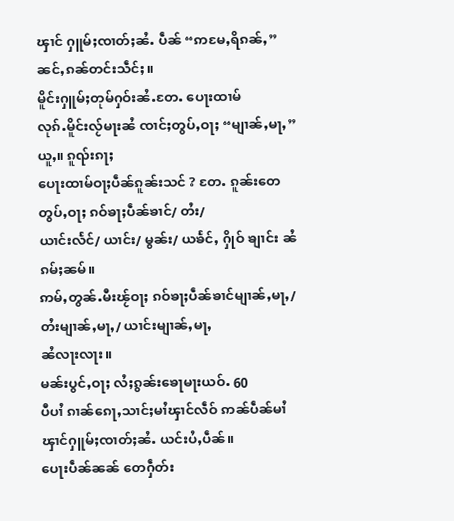ၾၢင် ႁူမ်ႈၸၢတ်ႈၼႆႉ ပဵၼ် “ဢမႄႇရိၵၼ်ႇ” ၼင်ႇၵၼ်တင်းသဵင်ႈ။
မိူင်းႁူမ်ႈတုမ်ႁဝ်းၼႆႉတႄႉ ပေႃးထၢမ်
လုၵ်ႉမိူင်းလႂ်မႃးၼႆ ၸၢင်ႈတွပ်ႇဝႃႈ “မျၢၼ်ႇမႃႇ” ယူႇ။ ၵူၺ်းၵႃႈ
ပေႃးထၢမ်ဝႃႈပဵၼ်ၵူၼ်းသင် ? တႄႉ ၵူၼ်းတေတွပ်ႇဝႃႈ ၵဝ်ၶႃႈပဵၼ်ၶၢင်/ တႆး/
ယၢင်းလႅင်/ ယၢင်း/ မွၼ်း/ ယၶႅင်ႇ ႁိုဝ် ၶျၢင်း ၼႆၵမ်ႈၼမ်။
ဢမ်ႇတွၼ်ႉမီးၽႂ်ဝႃႈ ၵဝ်ၶႃႈပဵၼ်ၶၢင်မျၢၼ်ႇမႃႇ/ တႆးမျၢၼ်ႇမႃႇ/ ယၢင်းမျၢၼ်ႇမႃႇ
ၼႆလႃးလႃး။
မၼ်းပွင်ႇဝႃႈ လႆႈၵွၼ်းၶေႃမႃးယဝ်ႉ 60
ပီပၢႆ ၵၢၼ်ၵေႃႇသၢင်ႈမၢႆၾၢင်လဵဝ် ဢၼ်ပဵၼ်မၢႆၾၢင်ႁူမ်ႈၸၢတ်ႈၼႆႉ ယင်းပႆႇပဵၼ်။
ပေႃးပဵၼ်ၼၼ် တေႁဵတ်း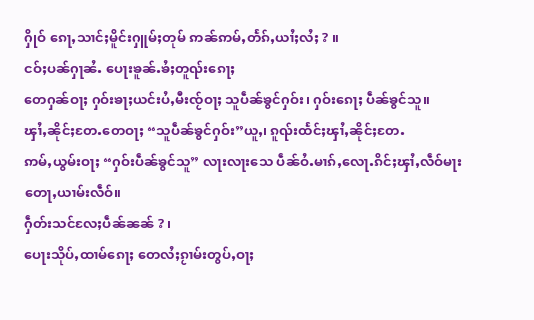ႁိုဝ် ၵေႃႇသၢင်ႈမိူင်းႁူမ်ႈတုမ် ဢၼ်ဢမ်ႇတႅၵ်ႇယၢႆႈလႆႈ ? ။
ငဝ်ႈပၼ်ႁႃၼႆႉ ပေႃးၶူၼ်ႉၶႆႈတူၺ်းၵေႃႈ
တေႁၼ်ဝႃႈ ႁဝ်းၶႃႈယင်းပႆႇမီးၸႂ်ဝႃႈ သူပဵၼ်ၶွင်ႁဝ်း၊ ႁဝ်းၵေႃႈ ပဵၼ်ၶွင်သူ။
ၾၢႆႇၼိုင်ႈတႄႉတေဝႃႈ “သူပဵၼ်ၶွင်ႁဝ်း”ယူႇ၊ ၵူၺ်းထႅင်ႈၾၢႆႇၼိုင်ႈတႄႉ
ဢမ်ႇယွမ်းဝႃႈ “ႁဝ်းပဵၼ်ၶွင်သူ” လႃးလႃးသေ ပဵၼ်ဝႆႉမၢၵ်ႇလေႃႉၵိင်ႈၾၢႆႇလဵဝ်မႃး
တေႃႇယၢမ်းလဵဝ်။
ႁဵတ်းသင်လႄႈပဵၼ်ၼၼ် ? ၊
ပေႃးသိုပ်ႇထၢမ်ၵေႃႈ တေလႆႈၵႂၢမ်းတွပ်ႇဝႃႈ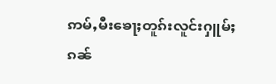ဢမ်ႇမီးၶေႃႈတူၵ်းလူင်းႁူမ်ႈၵၼ်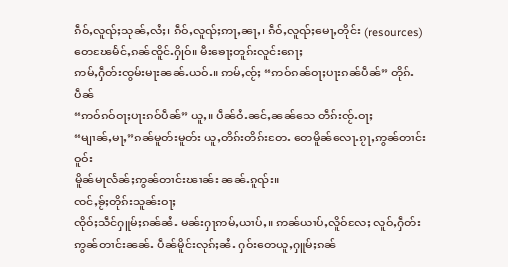ၵဵဝ်ႇလူၺ်ႈသုၼ်ႇလႆႈ၊ ၵဵဝ်ႇလူၺ်ႈဢႃႇၼႃႇ၊ ၵဵဝ်ႇလူၺ်ႈမေႃႇတိုင်း (resources)
တေၽႄမႅင်ႇၵၼ်ၸိူင်ႉႁိုဝ်။ မီးၶေႃႈတူၵ်းလူင်းၵေႃႈ
ဢမ်ႇႁဵတ်းၸွမ်းမႃးၼၼ်ႉယဝ်ႉ။ ဢမ်ႇၸႂ်ႈ “ဢဝ်ၵၼ်ဝႃႈပႃးၵၼ်ပဵၼ်” တိုၵ်ႉပဵၼ်
“ဢဝ်ၵဝ်ဝႃႈပႃးၵဝ်ပဵၼ်” ယူႇ။ ပဵၼ်ဝႆႉၼင်ႇၼၼ်သေ တဵၵ်းၸႂ်ႉဝႃႈ
“မျၢၼ်ႇမႃႇ”ၵၼ်မူတ်းမူတ်း ယူႇတိၵ်းတိၵ်းတႄႉ တေမိူၼ်လေႃႉၵႂႃႇဢွၼ်တၢင်းဝူဝ်း
မိူၼ်မႃလႅၼ်ႈဢွၼ်တၢင်းၽၢၼ်း ၼၼ်ႉၵူၺ်း။
ၸင်ႇၶႂ်ႈတိုၵ်းသူၼ်းဝႃႈ
ၸိုဝ်ႈသဵင်ႁူမ်ႈၵၼ်ၼႆႉ မၼ်းႁႃဢမ်ႇယၢပ်ႇ။ ဢၼ်ယၢပ်ႇလိူဝ်လႄႈ လူဝ်ႇႁဵတ်း
ဢွၼ်တၢင်းၼၼ်ႉ ပဵၼ်မိူင်းလုၵ်ႈၼႆႉ ႁဝ်းတေယူႇႁူမ်ႈၵၼ်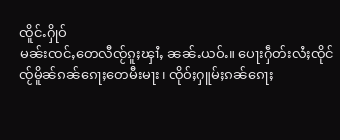ၸိူင်ႉႁိုဝ်
မၼ်းၸင်ႇတေလီၸႂ်ၵူႈၾၢႆႇ ၼၼ်ႉယဝ်ႉ။ ပေႃးႁဵတ်းလႆႈၸိုင်
ၸႂ်မိူၼ်ၵၼ်ၵေႃႈတေမီးမႃး၊ ၸိုဝ်ႈႁူမ်ႈၵၼ်ၵေႃႈ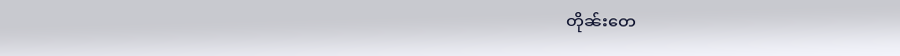တိုၼ်းတေ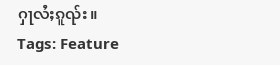ႁႃလႆႈၵူၺ်း။
Tags: Feature